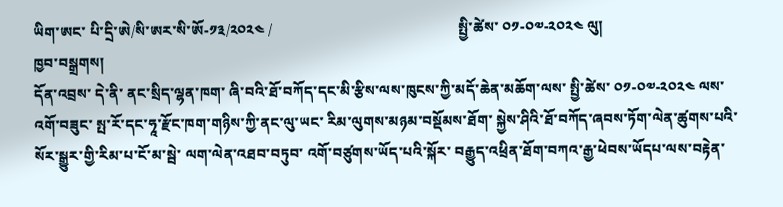ཡིག་ཨང་ པི་དྲི་ཨེ/སི་ཨར་སི་ཨོ-༡༣/༢༠༢༤ /                                                   སྤྱི་ཚེས་ ༠༡-༠༧-༢༠༢༤ ལུ།
ཁྱབ་བསྒྲགས།
དོན་འབྲས་ དེ་ནི་ ནང་སྲིད་ལྷན་ཁག་ ཞི་བའི་ཐོ་བཀོད་དང་མི་རྩིས་ལས་ཁུངས་ཀྱི་མདོ་ཆེན་མཆོག་ལས་ སྤྱི་ཚེས་ ༠༡-༠༧-༢༠༢༤ ལས་འགོ་བཟུང་ སྤ་རོ་དང་ཧཱ་རྫོང་ཁག་གཉིས་ཀྱི་ནང་ལུ་ཡང་ རིམ་ལུགས་མཉམ་བསྡོམས་ཐོག་ སྐྱེས་ཤིའི་ཐོ་བཀོད་ཞབས་ཏོག་ལེན་ཚུགས་པའི་ སོར་སྒྱུར་གྱི་རིམ་པ་ངོ་མ་སྦེ་ ལག་ལེན་འཐབ་བཏུབ་ འགོ་བཙུགས་ཡོད་པའི་སྐོར་ བརྒྱུད་འཕྲིན་ཐོག་བཀའ་རྒྱ་ཕེབས་ཡོདཔ་ལས་བརྟེན་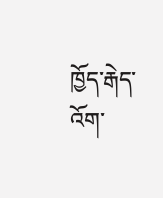ཁྱོད་རྒེད་འོག་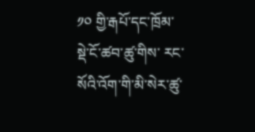༡༠ གྱི་རྒཔོ་དང་ཁྲོམ་སྡེ་ངོ་ཚབ་ཚུ་གིས་ རང་སོའི་འོག་གི་མི་སེར་ཚུ་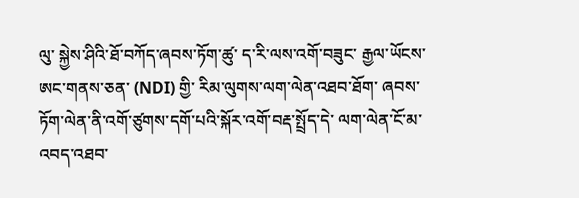ལུ་ སྐྱེས་ཤིའི་ཐོ་བཀོད་ཞབས་ཏོག་ཚུ་ ད་རི་ལས་འགོ་བཟུང་ རྒྱལ་ཡོངས་ཨང་གནས་ཅན་ (NDI) གྱི་ རིམ་ལུགས་ལག་ལེན་འཐབ་ཐོག་ ཞབས་ཏོག་ལེན་ནི་འགོ་ཙུགས་དགོ་པའི་སྐོར་འགོ་བརྡ་སྤྲོད་དེ་ ལག་ལེན་ངོ་མ་འབད་འཐབ་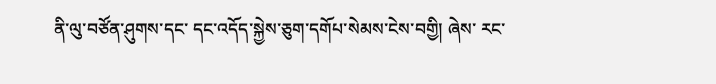ནི་ལུ་བཙོན་ཤུགས་དང་ དང་འདོད་སྐྱེས་ཅུག་དགོཔ་སེམས་ངེས་བགྱི། ཞེས་ རང་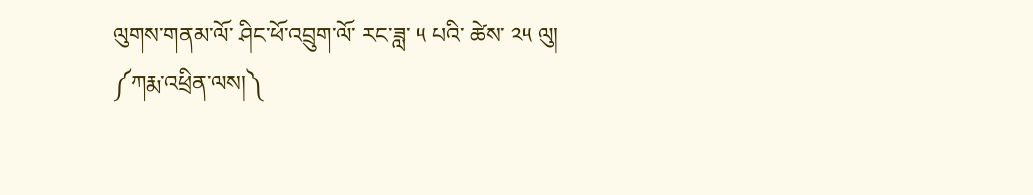ལུགས་གནམ་ལོ་ ཤིང་ཕོ་འབྲུག་ལོ་ རང་ཟླ་ ༥ པའི་ ཚེས་ ༢༥ ལུ།
༼ཀརྨ་འཕྲིན་ལས།༽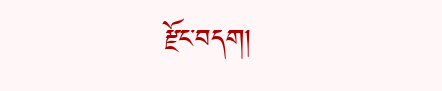རྫོང་བདག།